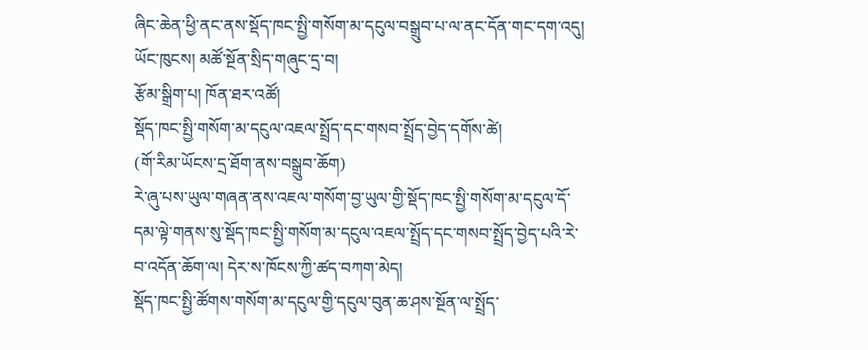ཞིང་ཆེན་ཕྱི་ནང་ནས་སྡོད་ཁང་སྤྱི་གསོག་མ་དངུལ་བསྒྲུབ་པ་ལ་ནང་དོན་གང་དག་འདུ།
ཡོང་ཁུངས། མཚོ་སྔོན་སྲིད་གཞུང་དྲ་བ།
རྩོམ་སྒྲིག་པ། ཁོན་ཐར་འཚོ།
སྡོད་ཁང་སྤྱི་གསོག་མ་དངུལ་འཇལ་སྤྲོད་དང་གསབ་སྤྲོད་བྱེད་དགོས་ཚེ།
(གོ་རིམ་ཡོངས་དྲ་ཐོག་ནས་བསྒྲུབ་ཆོག)
རེ་ཞུ་པས་ཡུལ་གཞན་ནས་འཇལ་གསོག་བྱ་ཡུལ་གྱི་སྡོད་ཁང་སྤྱི་གསོག་མ་དངུལ་དོ་དམ་ལྟེ་གནས་སུ་སྡོད་ཁང་སྤྱི་གསོག་མ་དངུལ་འཇལ་སྤྲོད་དང་གསབ་སྤྲོད་བྱེད་པའི་རེ་བ་འདོན་ཆོག་ལ། དེར་ས་ཁོངས་ཀྱི་ཚད་བཀག་མེད།
སྡོད་ཁང་སྤྱི་ཚོགས་གསོག་མ་དངུལ་གྱི་དངུལ་བུན་ཆ་ཤས་སྔོན་ལ་སྤྲོད་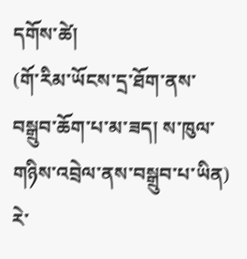དགོས་ཚེ།
(གོ་རིམ་ཡོངས་དྲ་ཐོག་ནས་བསྒྲུབ་ཆོག་པ་མ་ཟད། ས་ཁུལ་གཉིས་འབྲེལ་ནས་བསྒྲུབ་པ་ཡིན)
རེ་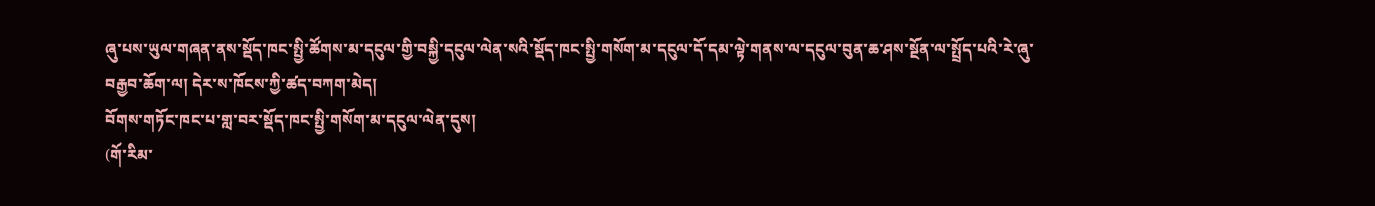ཞུ་པས་ཡུལ་གཞན་ནས་སྡོད་ཁང་སྤྱི་ཚོགས་མ་དངུལ་གྱི་བསྐྱི་དངུལ་ལེན་སའི་སྡོད་ཁང་སྤྱི་གསོག་མ་དངུལ་དོ་དམ་ལྟེ་གནས་ལ་དངུལ་བུན་ཆ་ཤས་སྔོན་ལ་སྤྲོད་པའི་རེ་ཞུ་བརྒྱབ་ཆོག་ལ། དེར་ས་ཁོངས་ཀྱི་ཚད་བཀག་མེད།
བོགས་གཏོང་ཁང་པ་གླ་བར་སྡོད་ཁང་སྤྱི་གསོག་མ་དངུལ་ལེན་དུས།
(གོ་རིམ་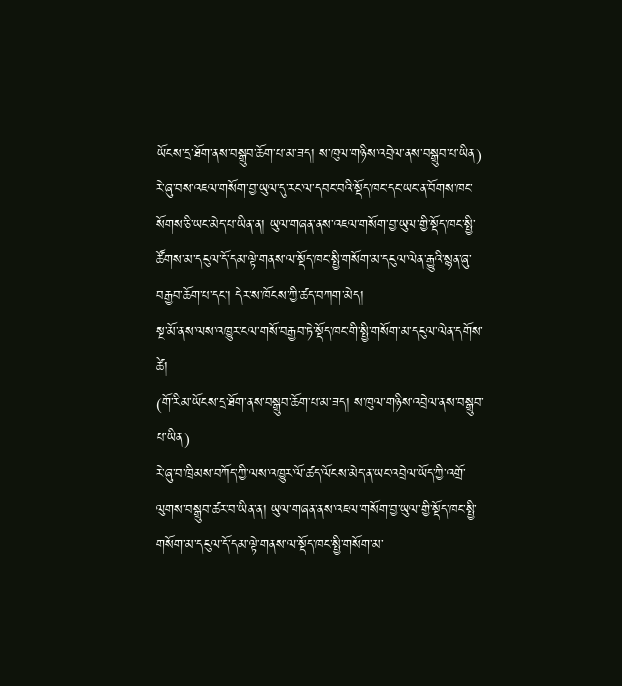ཡོངས་དྲ་ཐོག་ནས་བསྒྲུབ་ཆོག་པ་མ་ཟད། ས་ཁུལ་གཉིས་འབྲེལ་ནས་བསྒྲུབ་པ་ཡིན)
རེ་ཞུ་བས་འཇལ་གསོག་བྱ་ཡུལ་དུ་རང་ལ་དབང་བའི་སྡོད་ཁང་དང་ཡང་ན་བོགས་ཁང་སོགས་ཅི་ཡང་མེད་པ་ཡིན་ན། ཡུལ་གཞན་ནས་འཇལ་གསོག་བྱ་ཡུལ་གྱི་སྡོད་ཁང་སྤྱི་ཚོགས་མ་དངུལ་དོ་དམ་ལྟེ་གནས་ལ་སྡོད་ཁང་སྤྱི་གསོག་མ་དངུལ་ལེན་རྒྱུའི་སྙན་ཞུ་བརྒྱབ་ཆོག་པ་དང་། དེར་ས་ཁོངས་ཀྱི་ཚད་བཀག་མེད།
སྔ་མོ་ནས་ལས་འཁྱུར་ངལ་གསོ་བརྒྱབ་ཏེ་སྡོད་ཁང་གི་སྤྱི་གསོག་མ་དངུལ་ལེན་དགོས་ཚེ།
(གོ་རིམ་ཡོངས་དྲ་ཐོག་ནས་བསྒྲུབ་ཆོག་པ་མ་ཟད། ས་ཁུལ་གཉིས་འབྲེལ་ནས་བསྒྲུབ་པ་ཡིན)
རེ་ཞུ་བ་ཁྲིམས་བཀོད་ཀྱི་ལས་འཁྱུར་ལོ་ཚད་ལོངས་མེད་ན་ཡང་འབྲེལ་ཡོད་ཀྱི་འགྲོ་ལུགས་བསྒྲུབ་ཚར་བ་ཡིན་ན། ཡུལ་གཞན་ནས་འཇལ་གསོག་བྱ་ཡུལ་གྱི་སྡོད་ཁང་སྤྱི་གསོག་མ་དངུལ་དོ་དམ་ལྟེ་གནས་ལ་སྡོད་ཁང་སྤྱི་གསོག་མ་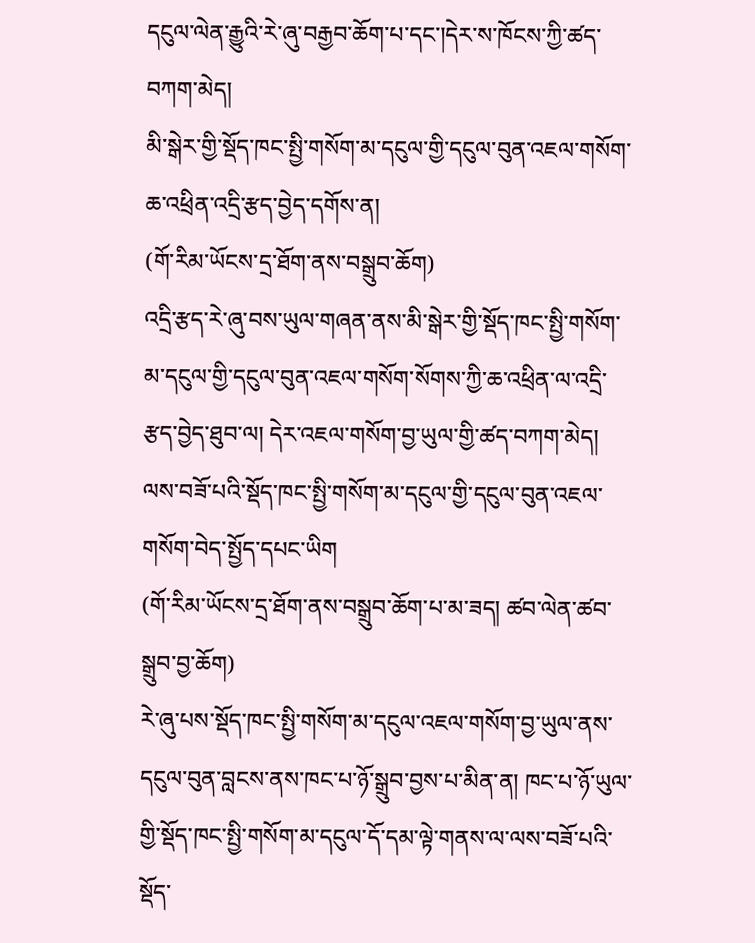དངུལ་ལེན་རྒྱུའི་རེ་ཞུ་བརྒྱབ་ཆོག་པ་དང་།དེར་ས་ཁོངས་ཀྱི་ཚད་བཀག་མེད།
མི་སྒེར་གྱི་སྡོད་ཁང་སྤྱི་གསོག་མ་དངུལ་གྱི་དངུལ་བུན་འཇལ་གསོག་ཆ་འཕྲིན་འདྲི་རྩད་བྱེད་དགོས་ན།
(གོ་རིམ་ཡོངས་དྲ་ཐོག་ནས་བསྒྲུབ་ཆོག)
འདྲི་རྩད་རེ་ཞུ་བས་ཡུལ་གཞན་ནས་མི་སྒེར་གྱི་སྡོད་ཁང་སྤྱི་གསོག་མ་དངུལ་གྱི་དངུལ་བུན་འཇལ་གསོག་སོགས་ཀྱི་ཆ་འཕྲིན་ལ་འདྲི་རྩད་བྱེད་ཐུབ་ལ། དེར་འཇལ་གསོག་བྱ་ཡུལ་གྱི་ཚད་བཀག་མེད།
ལས་བཟོ་པའི་སྡོད་ཁང་སྤྱི་གསོག་མ་དངུལ་གྱི་དངུལ་བུན་འཇལ་གསོག་བེད་སྤྱོད་དཔང་ཡིག
(གོ་རིམ་ཡོངས་དྲ་ཐོག་ནས་བསྒྲུབ་ཆོག་པ་མ་ཟད། ཚབ་ལེན་ཚབ་སྒྲུབ་བྱ་ཆོག)
རེ་ཞུ་པས་སྡོད་ཁང་སྤྱི་གསོག་མ་དངུལ་འཇལ་གསོག་བྱ་ཡུལ་ནས་དངུལ་བུན་བླངས་ནས་ཁང་པ་ཉོ་སྒྲུབ་བྱས་པ་མིན་ན། ཁང་པ་ཉོ་ཡུལ་གྱི་སྡོད་ཁང་སྤྱི་གསོག་མ་དངུལ་དོ་དམ་ལྟེ་གནས་ལ་ལས་བཟོ་པའི་སྡོད་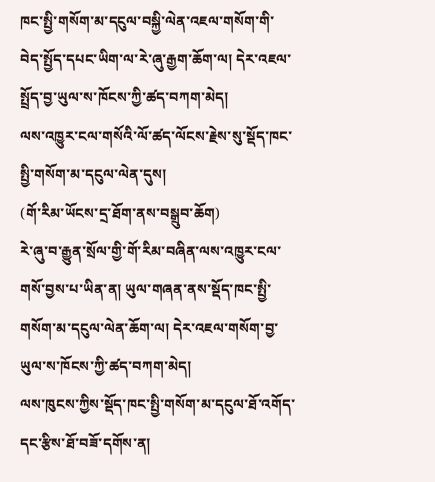ཁང་སྤྱི་གསོག་མ་དངུལ་བསྐྱི་ལེན་འཇལ་གསོག་གི་བེད་སྤྱོད་དཔང་ཡིག་ལ་རེ་ཞུ་རྒྱག་ཆོག་ལ། དེར་འཇལ་སྤྲོད་བྱ་ཡུལ་ས་ཁོངས་ཀྱི་ཚད་བཀག་མེད།
ལས་འཁྱུར་ངལ་གསོའི་ལོ་ཚད་ལོངས་རྗེས་སུ་སྡོད་ཁང་སྤྱི་གསོག་མ་དངུལ་ལེན་དུས།
(གོ་རིམ་ཡོངས་དྲ་ཐོག་ནས་བསྒྲུབ་ཆོག)
རེ་ཞུ་བ་རྒྱུན་སྲོལ་གྱི་གོ་རིམ་བཞིན་ལས་འཁྱུར་ངལ་གསོ་བྱས་པ་ཡིན་ན། ཡུལ་གཞན་ནས་སྡོད་ཁང་སྤྱི་གསོག་མ་དངུལ་ལེན་ཆོག་ལ། དེར་འཇལ་གསོག་བྱ་ཡུལ་ས་ཁོངས་ཀྱི་ཚད་བཀག་མེད།
ལས་ཁུངས་ཀྱིས་སྡོད་ཁང་སྤྱི་གསོག་མ་དངུལ་ཐོ་འགོད་དང་རྩིས་ཐོ་བཟོ་དགོས་ན།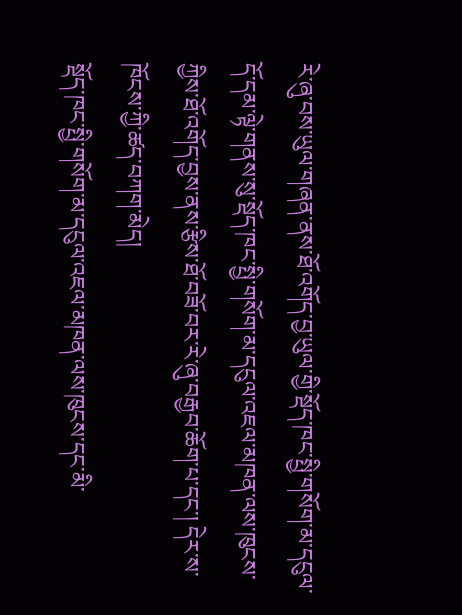རེ་ཞུ་བས་ཡུལ་གཞན་ནས་ཐོ་འགོད་བྱ་ཡུལ་གྱི་སྡོད་ཁང་སྤྱི་གསོག་མ་དངུལ་དོ་དམ་ལྟེ་གནས་སུ་སྡོད་ཁང་སྤྱི་གསོག་མ་དངུལ་འཇལ་མཁན་ལས་ཁུངས་ཀྱིས་ཐོ་འགོད་བྱས་ནས་རྩིས་ཐོ་བཟོ་བར་རེ་ཞུ་བརྒྱབ་ཆོག་པ་དང་། དེར་ས་ཁོངས་ཀྱི་ཚད་བཀག་མེད།
སྡོད་ཁང་སྤྱི་གསོག་མ་དངུལ་འཇལ་མཁན་ལས་ཁུངས་དང་མི་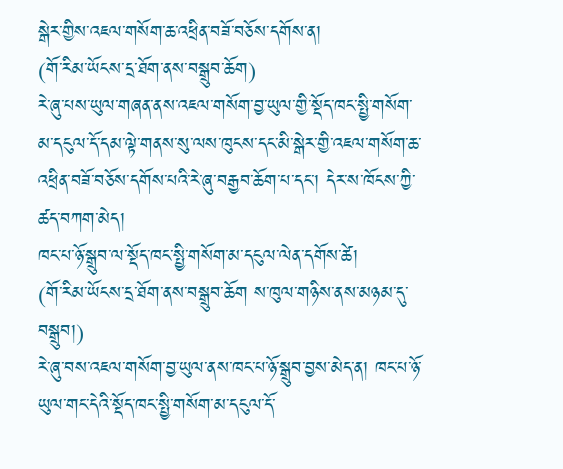སྒེར་གྱིས་འཇལ་གསོག་ཆ་འཕྲིན་བཟོ་བཅོས་དགོས་ན།
(གོ་རིམ་ཡོངས་དྲ་ཐོག་ནས་བསྒྲུབ་ཆོག)
རེ་ཞུ་པས་ཡུལ་གཞན་ནས་འཇལ་གསོག་བྱ་ཡུལ་གྱི་སྡོད་ཁང་སྤྱི་གསོག་མ་དངུལ་དོ་དམ་ལྟེ་གནས་སུ་ལས་ཁུངས་དང་མི་སྒེར་གྱི་འཇལ་གསོག་ཆ་འཕྲིན་བཟོ་བཅོས་དགོས་པའི་རེ་ཞུ་བརྒྱབ་ཆོག་པ་དང་། དེར་ས་ཁོངས་ཀྱི་ཚད་བཀག་མེད།
ཁང་པ་ཉོ་སྒྲུབ་ལ་སྡོད་ཁང་སྤྱི་གསོག་མ་དངུལ་ལེན་དགོས་ཚེ།
(གོ་རིམ་ཡོངས་དྲ་ཐོག་ནས་བསྒྲུབ་ཆོག ས་ཁུལ་གཉིས་ནས་མཉམ་དུ་བསྒྲུབ།)
རེ་ཞུ་བས་འཇལ་གསོག་བྱ་ཡུལ་ནས་ཁང་པ་ཉོ་སྒྲུབ་བྱས་མེད་ན། ཁང་པ་ཉོ་ཡུལ་གང་དེའི་སྡོད་ཁང་སྤྱི་གསོག་མ་དངུལ་དོ་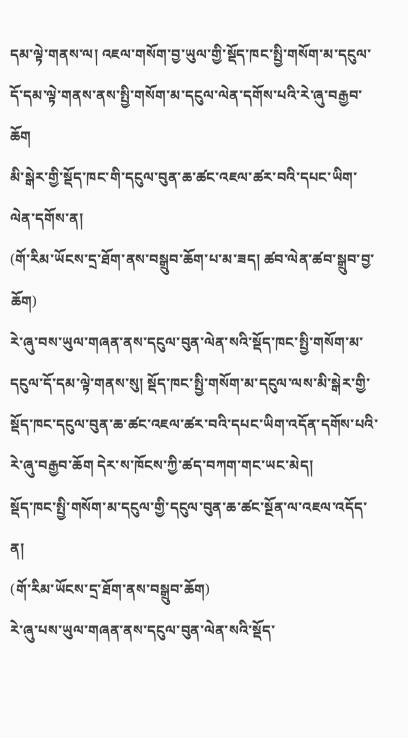དམ་ལྟེ་གནས་ལ། འཇལ་གསོག་བྱ་ཡུལ་གྱི་སྡོད་ཁང་སྤྱི་གསོག་མ་དངུལ་དོ་དམ་ལྟེ་གནས་ནས་སྤྱི་གསོག་མ་དངུལ་ལེན་དགོས་པའི་རེ་ཞུ་བརྒྱབ་ཆོག
མི་སྒེར་གྱི་སྡོད་ཁང་གི་དངུལ་བུན་ཆ་ཚང་འཇལ་ཚར་བའི་དཔང་ཡིག་ལེན་དགོས་ན།
(གོ་རིམ་ཡོངས་དྲ་ཐོག་ནས་བསྒྲུབ་ཆོག་པ་མ་ཟད། ཚབ་ལེན་ཚབ་སྒྲུབ་བྱ་ཆོག)
རེ་ཞུ་བས་ཡུལ་གཞན་ནས་དངུལ་བུན་ལེན་སའི་སྡོད་ཁང་སྤྱི་གསོག་མ་དངུལ་དོ་དམ་ལྟེ་གནས་སུ། སྡོད་ཁང་སྤྱི་གསོག་མ་དངུལ་ལས་མི་སྒེར་གྱི་སྡོད་ཁང་དངུལ་བུན་ཆ་ཚང་འཇལ་ཚར་བའི་དཔང་ཡིག་འདོན་དགོས་པའི་རེ་ཞུ་བརྒྱབ་ཆོག དེར་ས་ཁོངས་ཀྱི་ཚད་བཀག་གང་ཡང་མེད།
སྡོད་ཁང་སྤྱི་གསོག་མ་དངུལ་གྱི་དངུལ་བུན་ཆ་ཚང་སྔོན་ལ་འཇལ་འདོད་ན།
(གོ་རིམ་ཡོངས་དྲ་ཐོག་ནས་བསྒྲུབ་ཆོག)
རེ་ཞུ་པས་ཡུལ་གཞན་ནས་དངུལ་བུན་ལེན་སའི་སྡོད་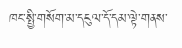ཁང་སྤྱི་གསོག་མ་དངུལ་དོ་དམ་ལྟེ་གནས་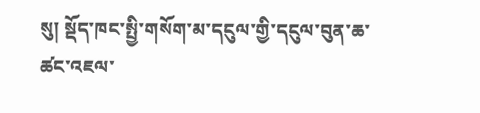སུ། སྡོད་ཁང་སྤྱི་གསོག་མ་དངུལ་གྱི་དངུལ་བུན་ཆ་ཚང་འཇལ་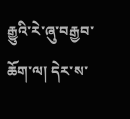རྒྱུའི་རེ་ཞུ་བརྒྱབ་ཆོག་ལ། དེར་ས་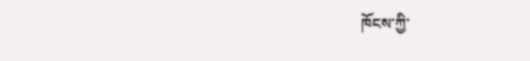ཁོངས་ཀྱི་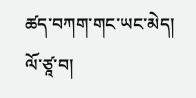ཚད་བཀག་གང་ཡང་མེད།
ལོ་ཙཱ་བ།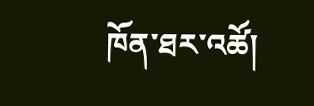ཁོན་ཐར་འཚོ།